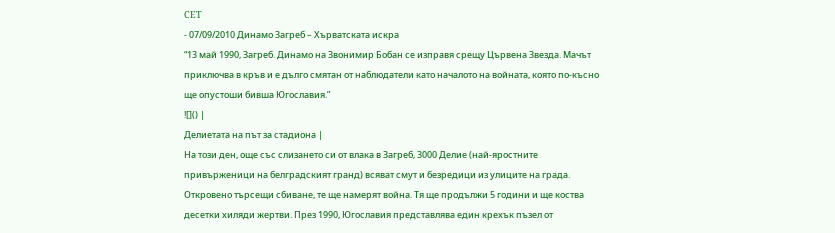CET
- 07/09/2010 Динамо Загреб – Хърватската искра
“13 май 1990, Загреб. Динамо на Звонимир Бобан се изправя срещу Цървена Звезда. Мачът приключва в кръв и е дълго смятан от наблюдатели като началото на войната, която по-късно ще опустоши бивша Югославия.”
![]() |
Делиетата на път за стадиона |
На този ден, още със слизането си от влака в Загреб, 3000 Делие (най-яростните привърженици на белградският гранд) всяват смут и безредици из улиците на града. Откровено търсещи сбиване, те ще намерят война. Тя ще продължи 5 години и ще коства десетки хиляди жертви. През 1990, Югославия представлява един крехък пъзел от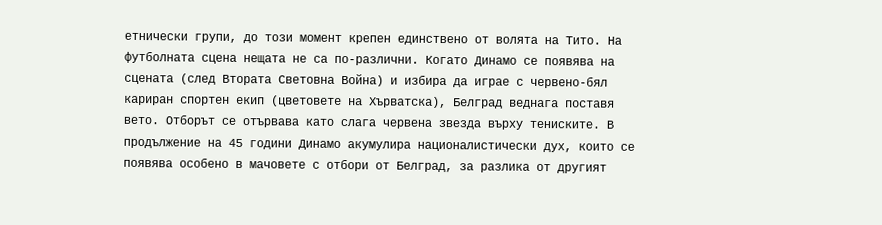етнически групи, до този момент крепен единствено от волята на Тито. На футболната сцена нещата не са по-различни. Когато Динамо се появява на сцената (след Втората Световна Война) и избира да играе с червено-бял кариран спортен екип (цветовете на Хърватска), Белград веднага поставя вето. Отборът се отървава като слага червена звезда върху тениските. В продължение на 45 години Динамо акумулира националистически дух, които се появява особено в мачовете с отбори от Белград, за разлика от другият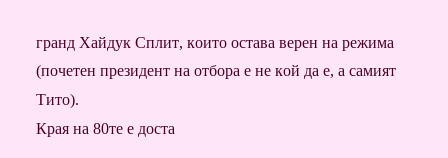гранд Хайдук Сплит, които остава верен на режима (почетен президент на отбора е не кой да е, а самият Тито).
Края на 80те е доста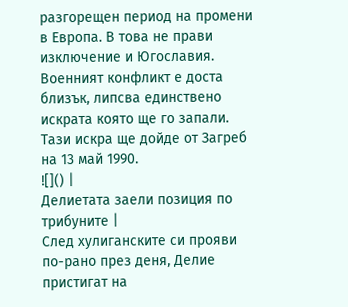разгорещен период на промени в Европа. В това не прави изключение и Югославия. Военният конфликт е доста близък, липсва единствено искрата която ще го запали. Тази искра ще дойде от Загреб на 13 май 1990.
![]() |
Делиетата заели позиция по трибуните |
След хулиганските си прояви по-рано през деня, Делие пристигат на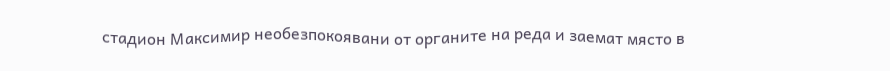стадион Максимир необезпокоявани от органите на реда и заемат място в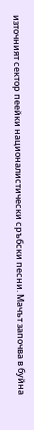източният сектор пеейки националистически сръбски песни. Мачът започва в буйна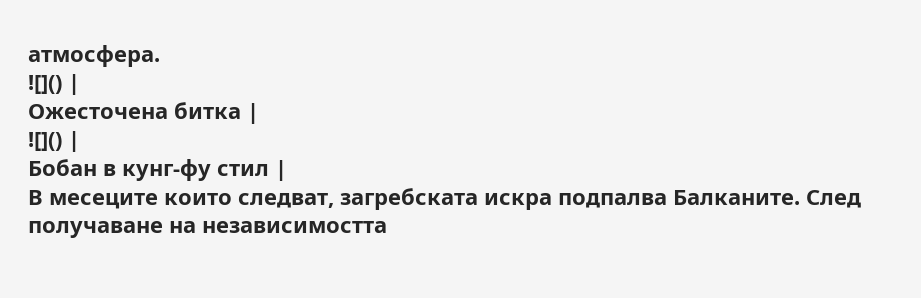атмосфера.
![]() |
Ожесточена битка |
![]() |
Бобан в кунг-фу стил |
В месеците които следват, загребската искра подпалва Балканите. След получаване на независимостта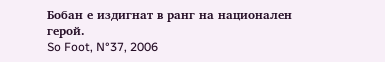Бобан е издигнат в ранг на национален герой.
So Foot, N°37, 2006